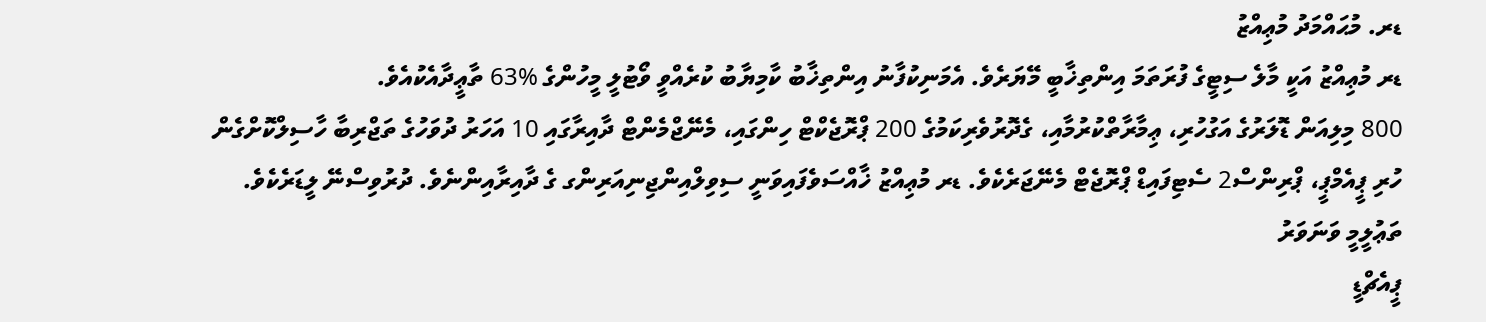ޑރ. މުޙައްމަދު މުޢިއްޒު
ޑރ މުޢިއްޒު އަކީ މާލެ ސިޓީގެ ފުރަތަމަ އިންތިޚާބީ މޭޔަރެވެ. އެމަނިކުފާނު އިންތިޚާބު ކާމިޔާބު ކުރެއްވީ ވޯޓުލީ މީހުންގެ %63 ތާޢީދާއެކުއެވެ.
800 މިލިއަން ޑޮލަރުގެ އަގުހުރި، ޢިމާރާތްކުރުމާއި، ގެދޮރުވެރިކަމުގެ 200 ޕްރޮޖެކްޓް ހިންގައި، މެނޭޖްމެންޓް ދާއިރާގައި 10 އަހަރު ދުވަހުގެ ތަޖްރިބާ ހާސިލްކޮށްގެން ހުރި ޕީއެމްޕީ، ޕްރިންސް2 ސެޓިފައިޑް ޕްރޮޖެޓް މެނޭޖަރެކެވެ. ޑރ މުޢިއްޒު ޚާއްސަވެފައިވަނީ ސިވިލްއިންޖިނިއަރިންގ ގެ ދާއިރާއިންނެވެ. ދުރުވިސްނޭ ލީޑަރެކެވެ.
ތަޢުލީމީ ވަނަވަރު
ޕީއެޗްޑީ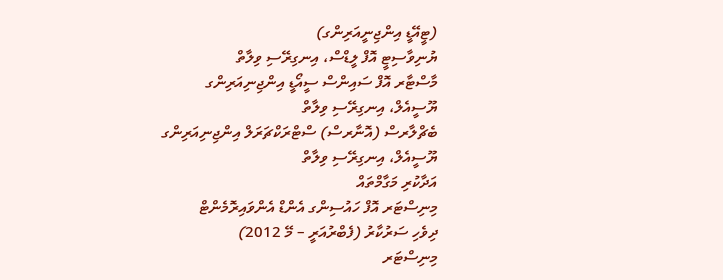(ޓީއޭޑީ އިންޖިނީއަރިންގ)
ޔުނިވާސިޓީ އޮފް ލީޑްސް، އިނގިރޭސި ވިލާތް
މާސްޓާރ އޮފް ސައިންސް ސީއޯޑީ އިންޖިނިއަރިންގ
ޔޫސީއެލް، އިނގިރޭސި ވިލާތް
ބެޗްލާރސް (އޮނާރސް) ސްޓްރަކްޗަރަލް އިންޖިނިއަރިންގ
ޔޫސީއެލް، އިނގިރޭސި ވިލާތް
އަދާކުރި މަގާމްތައް
މިނިސްޓަރ އޮފް ހައުސިންގ އެންޑް އެންވައިރޮމެންޓް
ދިވެހި ސަރުކާރު (ފެބްރުއަރީ – މޭ 2012)
މިނިސްޓަރ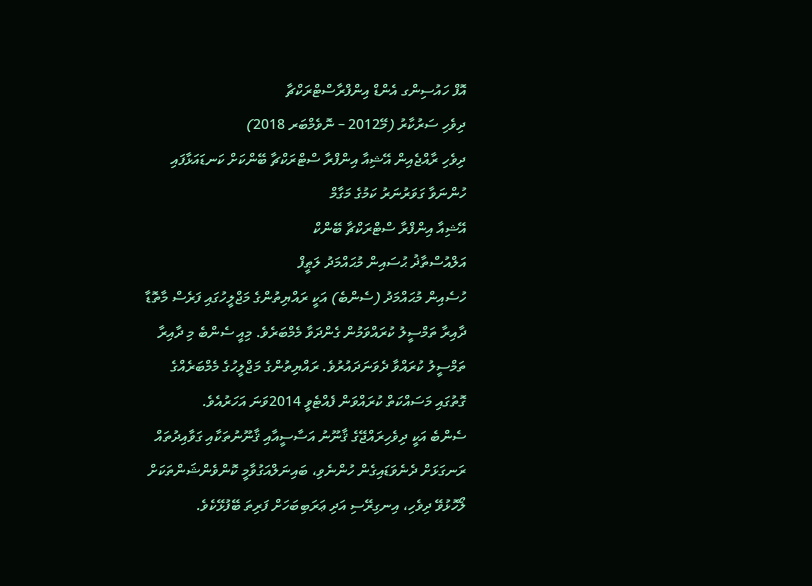އޮފް ހައުސިންގ އެންޑް އިންފްރާސްޓްރަކްޗާ
ދިވެހި ސަރުކާރު (މޭ2012 – ނޮވެމްބަރ 2018)
ދިވެހި ރާއްޖެއިން އޭޝިއާ އިންފްރާ ސްޓްރަކްޗާ ބޭންކަށް ކަނޑައަޅާފައި ހުންނަވާ ގަވަރުނަރު ކަމުގެ މަގާމް
އޭޝިއާ އިންފްރާ ސްޓްރަކްޗާ ބޭންކް
އަލްއުސްތާޛު ޙުސައިން މުޙައްމަދު ލަޠީފް
ހުސެއިން މުޙައްމަދު (ސެންބެ) އަކީ ރައްޔިތުންގެ މަޖްލީހުގައި ފަރެސް މާތޮޑާ ދާއިރާ ތަމްސީލު ކުރައްވަމުން ގެންދަވާ މެމްބަރެވެ. މިއީ ސެންބެ މި ދާއިރާ ތަމްސީލު ކުރައްވާ ދެވަނަދައުރުވެ. ރައްޔިތުންގެ މަޖްލީހުގެ މެމްބަރެއްގެ ގޮތުގައި މަސައްކަތް ކުރައްވަން ފެއްޓެވީ 2014ވަނަ އަހަރުއެވެ.
ސެންބެ އަކީ ދިވެހިރައްޖޭގެ ޤާނޫނު އަސާސީއާއި ޤާނޫނުތަކާއި ގަވާއިދުތައް ރަނގަޅަށް ދެނެވަޑައިގެން ހުންނެވި، ބައިނަލްއަގުވާމީ ކޮންވެންޝަންތަކަށް ލޯހޮޅުވޭ ދިވެހި، އިނގިރޭސި އަދި ޢަރަބިބަހަށް ފަރިތަ ބޭފުޅޭކެވެ.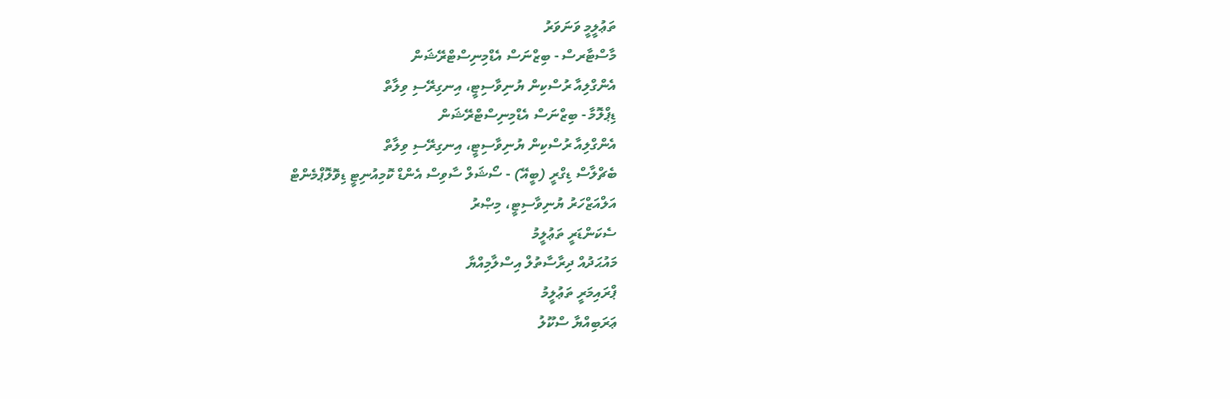ތަޢުލީމީ ވަނަވަރު
މާސްޓާރސް - ބިޒްނަސް އެޑްމިނިސްޓްރޭޝަން
އެންގްލިއާ ރުސްކިން ޔުނިވާސިޓީ، އިނގިރޭސި ވިލާތް
ޑިޕްލޮމާ - ބިޒްނަސް އެޑްމިނިސްޓްރޭޝަން
އެންގްލިއާ ރުސްކިން ޔުނިވާސިޓީ، އިނގިރޭސި ވިލާތް
ބެޗްލާސް ޑިގްރީ (ބީއޭ) - ސޯޝަލް ސާވިސް އެންޑް ކޮމިއުނިޓީ ޑިވޮލޮޕްމެންޓް
އަލްއަޒްހަރު ޔުނިވާސިޓީ، މިޞްރު
ސެކަންޑަރީ ތަޢުލީމު
މައުޙަދުއް ދިރާސާތުލް އިސްލާމިއްޔާ
ޕްރައިމަރީ ތަޢުލީމު
ޢަރަބިއްޔާ ސްކޫލު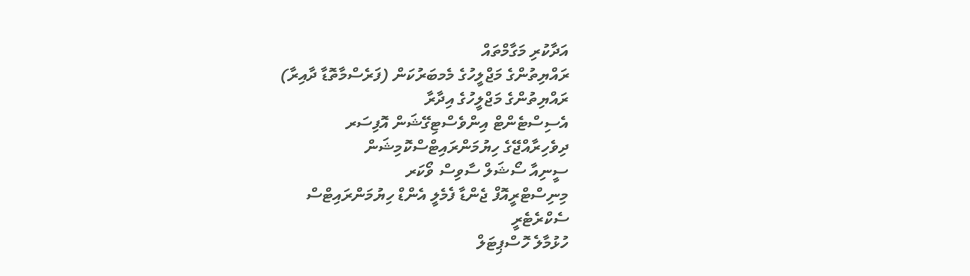އަދާކުރި މަގާމްތައް
ރައްޔިތުންގެ މަޖްލީހުގެ މެމބަރުކަން (ފަރެސްމާތޮޑާ ދާއިރާ)
ރައްޔިތުންގެ މަޖްލީހުގެ އިދާރާ
އެސިސްޓެންޓް އިންވެސްޓިގޭޝަން އޮފިސަރ
ދިވެހިރާއްޖޭގެ ހިޔުމަންރައިޓްސްކޮމިޝަން
ސީނިއާ ސޯޝަލް ސާވިސް ވޯކަރ
މިނިސްޓްރީއޮފް ޖެންޑާ ފެމެލީ އެންޑް ހިޔުމަންރައިޓްސް
ސެކްރެޓެރީ
ހުޅުމާލެ ހޮސްޕިޓަލް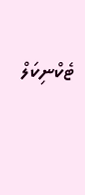ޓެކްނިކަލް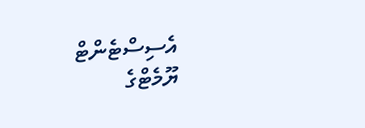އެސިސްޓެންޓް
ޔޫމެޓްގެ